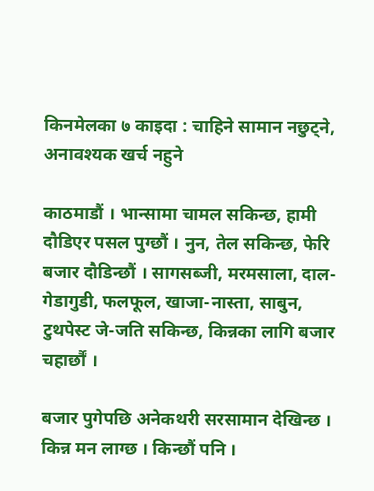किनमेलका ७ काइदा : चाहिने सामान नछुट्ने, अनावश्यक खर्च नहुने

काठमाडौं । भान्सामा चामल सकिन्छ, हामी दौडिएर पसल पुग्छौं । नुन, तेल सकिन्छ, फेरि बजार दौडिन्छौं । सागसब्जी, मरमसाला, दाल-गेडागुडी, फलफूल, खाजा-नास्ता, साबुन, टुथपेस्ट जे-जति सकिन्छ, किन्नका लागि बजार चहार्छौं ।

बजार पुगेपछि अनेकथरी सरसामान देखिन्छ । किन्न मन लाग्छ । किन्छौं पनि ।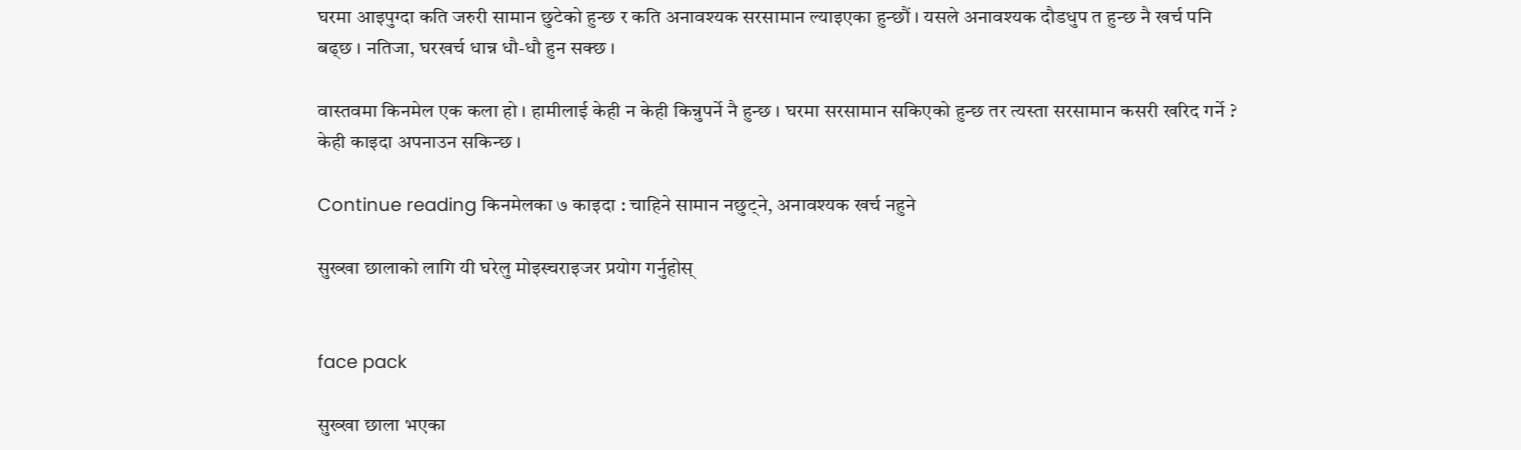घरमा आइपुग्दा कति जरुरी सामान छुटेको हुन्छ र कति अनावश्यक सरसामान ल्याइएका हुन्छौं । यसले अनावश्यक दौडधुप त हुन्छ नै खर्च पनि बढ्छ । नतिजा, घरखर्च धान्न धौ-धौ हुन सक्छ ।

वास्तवमा किनमेल एक कला हो । हामीलाई केही न केही किन्नुपर्ने नै हुन्छ । घरमा सरसामान सकिएको हुन्छ तर त्यस्ता सरसामान कसरी खरिद गर्ने ? केही काइदा अपनाउन सकिन्छ ।

Continue reading किनमेलका ७ काइदा : चाहिने सामान नछुट्ने, अनावश्यक खर्च नहुने

सुख्खा छालाको लागि यी घरेलु मोइस्चराइजर प्रयोग गर्नुहोस्


face pack

सुख्खा छाला भएका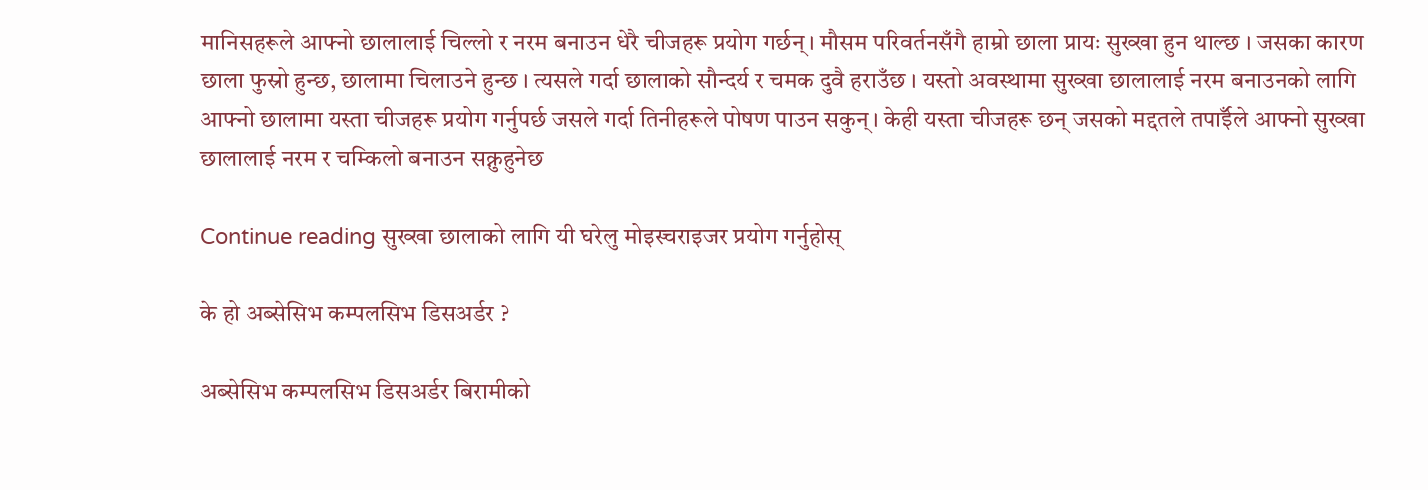मानिसहरूले आफ्नो छालालाई चिल्लो र नरम बनाउन धेरै चीजहरू प्रयोग गर्छन्। मौसम परिवर्तनसँगै हाम्रो छाला प्रायः सुख्खा हुन थाल्छ । जसका कारण छाला फुस्रो हुन्छ, छालामा चिलाउने हुन्छ । त्यसले गर्दा छालाको सौन्दर्य र चमक दुवै हराउँछ । यस्तो अवस्थामा सुख्खा छालालाई नरम बनाउनको लागि आफ्नो छालामा यस्ता चीजहरू प्रयोग गर्नुपर्छ जसले गर्दा तिनीहरूले पोषण पाउन सकुन्। केही यस्ता चीजहरू छन् जसको मद्दतले तपाईँले आफ्नो सुख्खा छालालाई नरम र चम्किलो बनाउन सक्नुहुनेछ

Continue reading सुख्खा छालाको लागि यी घरेलु मोइस्चराइजर प्रयोग गर्नुहोस्

के हो अब्सेसिभ कम्पलसिभ डिसअर्डर ?

अब्सेसिभ कम्पलसिभ डिसअर्डर बिरामीको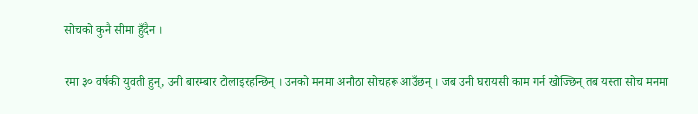सोचको कुनै सीमा हुँदैन ।

रमा ३० वर्षकी युवती हुन्, उनी बारम्बार टोलाइरहन्छिन् । उनको मनमा अनौठा सोचहरू आउँछन् । जब उनी घरायसी काम गर्न खोज्छिन् तब यस्ता सोच मनमा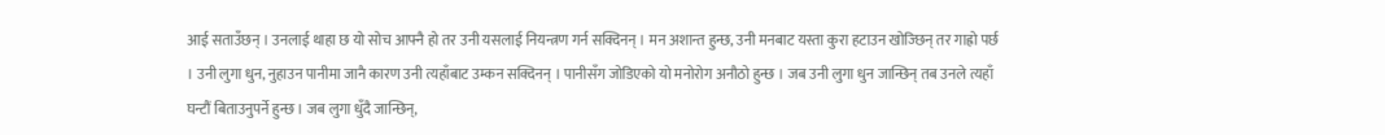आई सताउँछन् । उनलाई थाहा छ यो सोच आफ्नै हो तर उनी यसलाई नियन्त्रण गर्न सक्दिनन् । मन अशान्त हुन्छ, उनी मनबाट यस्ता कुरा हटाउन खोज्छिन् तर गाह्रो पर्छ । उनी लुगा धुन, नुहाउन पानीमा जानै कारण उनी त्यहाँबाट उम्कन सक्दिनन् । पानीसँग जोडिएको यो मनोरोग अनौठो हुन्छ । जब उनी लुगा धुन जान्छिन् तब उनले त्यहाँ घन्टौं बिताउनुपर्ने हुन्छ । जब लुगा धुँदै जान्छिन्,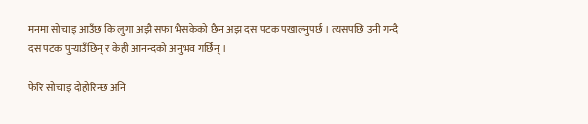मनमा सोचाइ आउँछ कि लुगा अझै सफा भैसकेको छैन अझ दस पटक पखाल्नुपर्छ । त्यसपछि उनी गन्दै दस पटक पुर्‍याउँछिन् र केही आनन्दको अनुभव गर्छिन् ।

फेरि सोचाइ दोहोरिन्छ अनि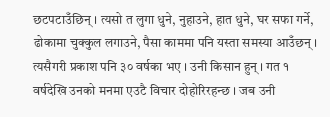छटपटाउँछिन् । त्यसो त लुगा धुने, नुहाउने, हात धुने, घर सफा गर्ने, ढोकामा चुक्कुल लगाउने, पैसा काममा पनि यस्ता समस्या आउँछन् । त्यसैगरी प्रकाश पनि ३० वर्षका भए । उनी किसान हुन् । गत १ वर्षदेखि उनको मनमा एउटै विचार दोहोरिरहन्छ । जब उनी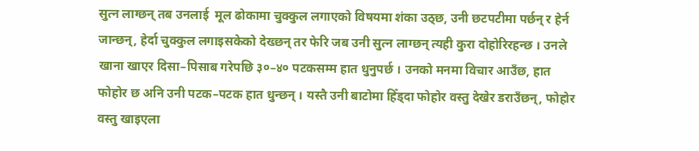सुत्न लाग्छन् तब उनलाई  मूल ढोकामा चुक्कुल लगाएको विषयमा शंका उठ्छ, उनी छटपटीमा पर्छन् र हेर्न जान्छन्, हेर्दा चुक्कुल लगाइसकेको देख्छन् तर फेरि जब उनी सुत्न लाग्छन् त्यही कुरा दोहोरिरहन्छ । उनले खाना खाएर दिसा–पिसाब गरेपछि ३०–४० पटकसम्म हात धुनुपर्छ । उनको मनमा विचार आउँछ, हात फोहोर छ अनि उनी पटक–पटक हात धुन्छन् । यस्तै उनी बाटोमा हिँड्दा फोहोर वस्तु देखेर डराउँछन्, फोहोर वस्तु खाइएला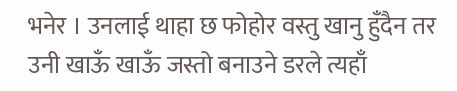भनेर । उनलाई थाहा छ फोहोर वस्तु खानु हुँदैन तर उनी खाऊँ खाऊँ जस्तो बनाउने डरले त्यहाँ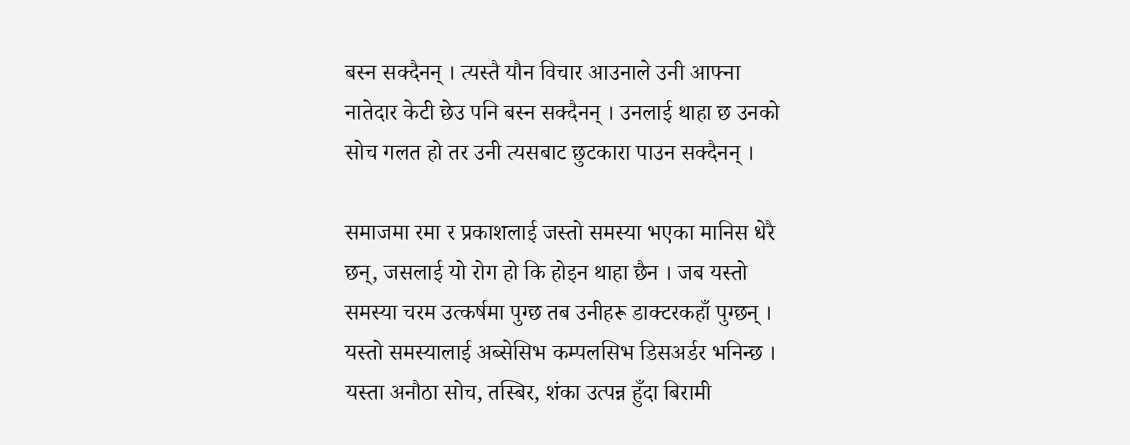बस्न सक्दैनन् । त्यस्तै यौन विचार आउनाले उनी आफ्ना नातेदार केटी छेउ पनि बस्न सक्दैनन् । उनलाई थाहा छ उनको सोच गलत हो तर उनी त्यसबाट छुटकारा पाउन सक्दैनन् ।

समाजमा रमा र प्रकाशलाई जस्तो समस्या भएका मानिस धेरै छन्, जसलाई यो रोग हो कि होइन थाहा छैन । जब यस्तो समस्या चरम उत्कर्षमा पुग्छ तब उनीहरू डाक्टरकहाँ पुग्छन् । यस्तो समस्यालाई अब्सेसिभ कम्पलसिभ डिसअर्डर भनिन्छ ।  यस्ता अनौठा सोच, तस्बिर, शंका उत्पन्न हुँदा बिरामी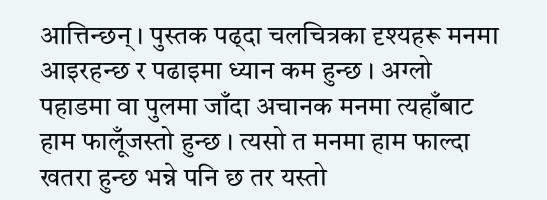आत्तिन्छन् । पुस्तक पढ्दा चलचित्रका दृश्यहरू मनमा आइरहन्छ र पढाइमा ध्यान कम हुन्छ । अग्लो पहाडमा वा पुलमा जाँदा अचानक मनमा त्यहाँबाट हाम फालूँजस्तो हुन्छ । त्यसो त मनमा हाम फाल्दा खतरा हुन्छ भन्ने पनि छ तर यस्तो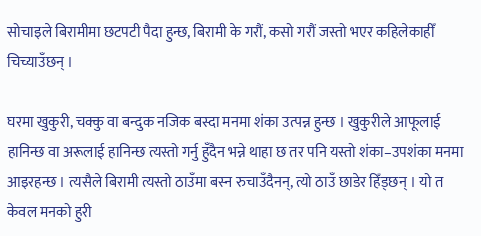सोचाइले बिरामीमा छटपटी पैदा हुन्छ, बिरामी के गरौं, कसो गरौं जस्तो भएर कहिलेकाहीँ चिच्याउँछन् ।

घरमा खुकुरी, चक्कु वा बन्दुक नजिक बस्दा मनमा शंका उत्पन्न हुन्छ । खुकुरीले आफूलाई हानिन्छ वा अरूलाई हानिन्छ त्यस्तो गर्नु हुँदैन भन्ने थाहा छ तर पनि यस्तो शंका–उपशंका मनमा आइरहन्छ । त्यसैले बिरामी त्यस्तो ठाउँमा बस्न रुचाउँदैनन्, त्यो ठाउँ छाडेर हिँड्छन् । यो त केवल मनको हुरी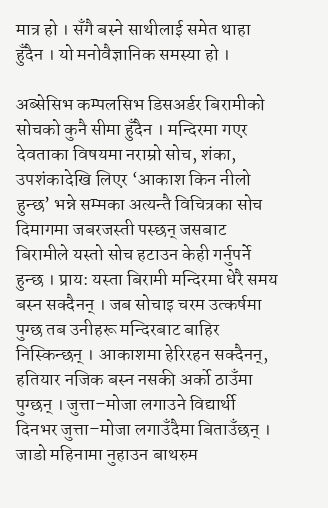मात्र हो । सँगै बस्ने साथीलाई समेत थाहा हुँदैन । यो मनोवैज्ञानिक समस्या हो ।

अब्सेसिभ कम्पलसिभ डिसअर्डर बिरामीको सोचको कुनै सीमा हुँदैन । मन्दिरमा गएर देवताका विषयमा नराम्रो सोच, शंका, उपशंकादेखि लिएर ‘आकाश किन नीलो हुन्छ’ भन्ने सम्मका अत्यन्तै विचित्रका सोच दिमागमा जबरजस्ती पस्छन् जसबाट बिरामीले यस्तो सोच हटाउन केही गर्नुपर्ने हुन्छ । प्राय: यस्ता बिरामी मन्दिरमा धेरै समय बस्न सक्दैनन् । जब सोचाइ चरम उत्कर्षमा पुग्छ तब उनीहरू मन्दिरबाट बाहिर निस्किन्छन् । आकाशमा हेरिरहन सक्दैनन्, हतियार नजिक बस्न नसकी अर्को ठाउँमा पुग्छन् । जुत्ता–मोजा लगाउने विद्यार्थी दिनभर जुत्ता–मोजा लगाउँदैमा बिताउँछन् । जाडो महिनामा नुहाउन बाथरुम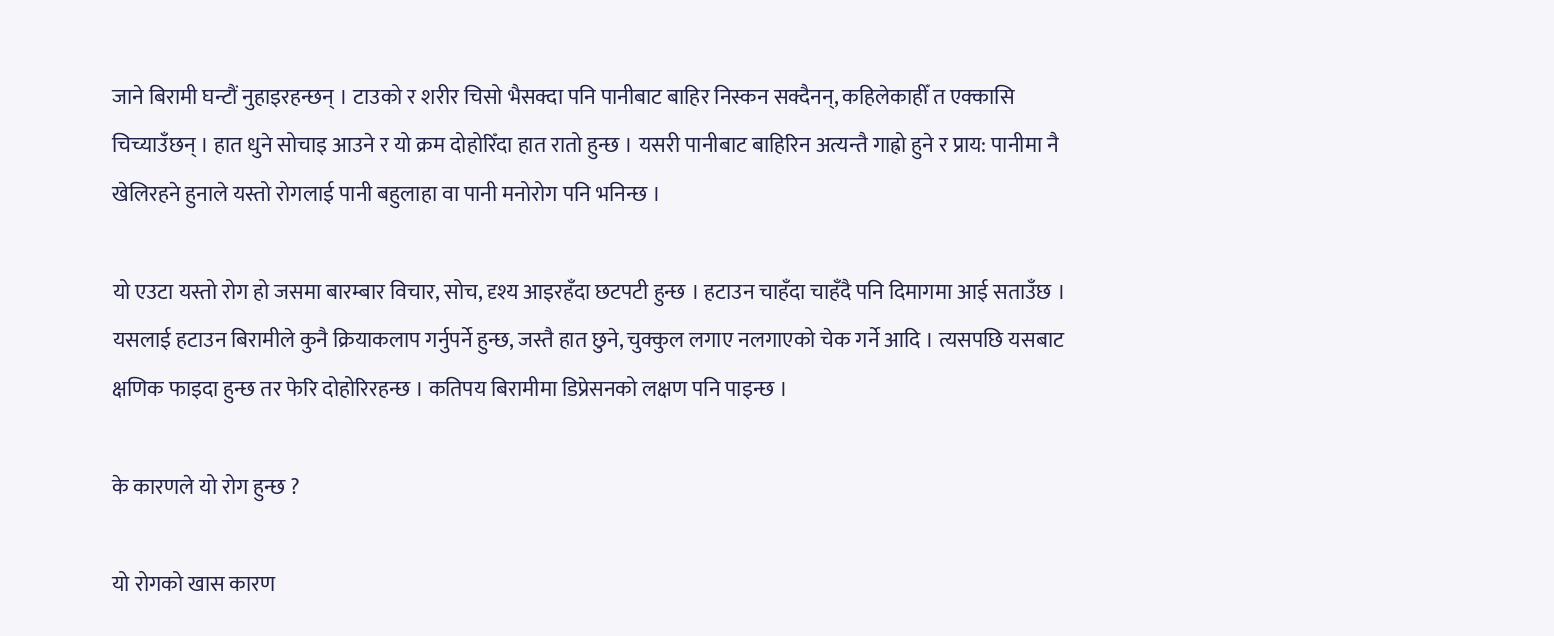जाने बिरामी घन्टौं नुहाइरहन्छन् । टाउको र शरीर चिसो भैसक्दा पनि पानीबाट बाहिर निस्कन सक्दैनन्, कहिलेकाहीँ त एक्कासि चिच्याउँछन् । हात धुने सोचाइ आउने र यो क्रम दोहोरिँदा हात रातो हुन्छ । यसरी पानीबाट बाहिरिन अत्यन्तै गाह्रो हुने र प्राय: पानीमा नै खेलिरहने हुनाले यस्तो रोगलाई पानी बहुलाहा वा पानी मनोरोग पनि भनिन्छ ।

यो एउटा यस्तो रोग हो जसमा बारम्बार विचार, सोच, दृश्य आइरहँदा छटपटी हुन्छ । हटाउन चाहँदा चाहँदै पनि दिमागमा आई सताउँछ । यसलाई हटाउन बिरामीले कुनै क्रियाकलाप गर्नुपर्ने हुन्छ, जस्तै हात छुने, चुक्कुल लगाए नलगाएको चेक गर्ने आदि । त्यसपछि यसबाट क्षणिक फाइदा हुन्छ तर फेरि दोहोरिरहन्छ । कतिपय बिरामीमा डिप्रेसनको लक्षण पनि पाइन्छ ।

के कारणले यो रोग हुन्छ ?

यो रोगको खास कारण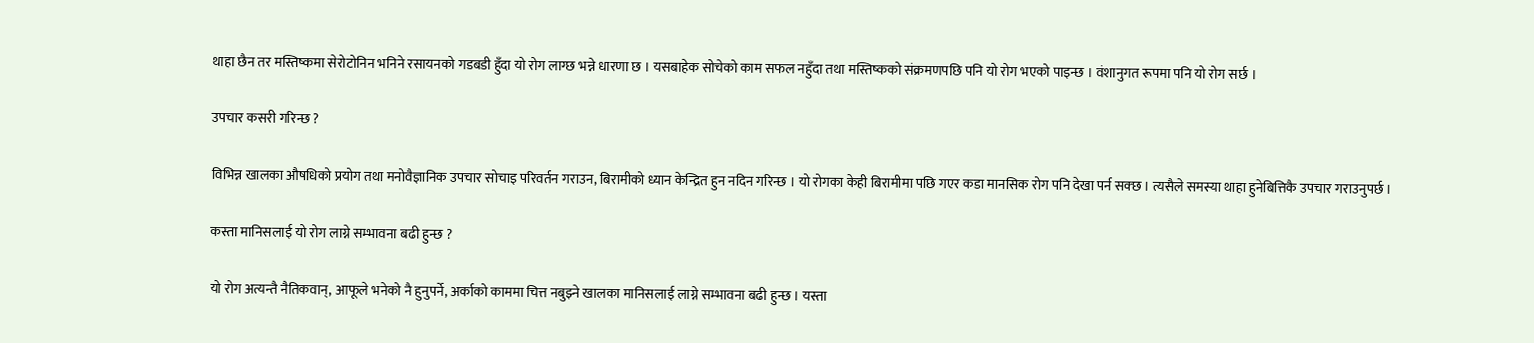थाहा छैन तर मस्तिष्कमा सेरोटोनिन भनिने रसायनको गडबडी हुँदा यो रोग लाग्छ भन्ने धारणा छ । यसबाहेक सोचेको काम सफल नहुँदा तथा मस्तिष्कको संक्रमणपछि पनि यो रोग भएको पाइन्छ । वंशानुगत रूपमा पनि यो रोग सर्छ ।

उपचार कसरी गरिन्छ ?

विभिन्न खालका औषधिको प्रयोग तथा मनोवैज्ञानिक उपचार सोचाइ परिवर्तन गराउन, बिरामीको ध्यान केन्द्रित हुन नदिन गरिन्छ । यो रोगका केही बिरामीमा पछि गएर कडा मानसिक रोग पनि देखा पर्न सक्छ । त्यसैले समस्या थाहा हुनेबित्तिकै उपचार गराउनुपर्छ ।

कस्ता मानिसलाई यो रोग लाग्ने सम्भावना बढी हुन्छ ?

यो रोग अत्यन्तै नैतिकवान्, आफूले भनेको नै हुनुपर्ने, अर्काको काममा चित्त नबुझ्ने खालका मानिसलाई लाग्ने सम्भावना बढी हुन्छ । यस्ता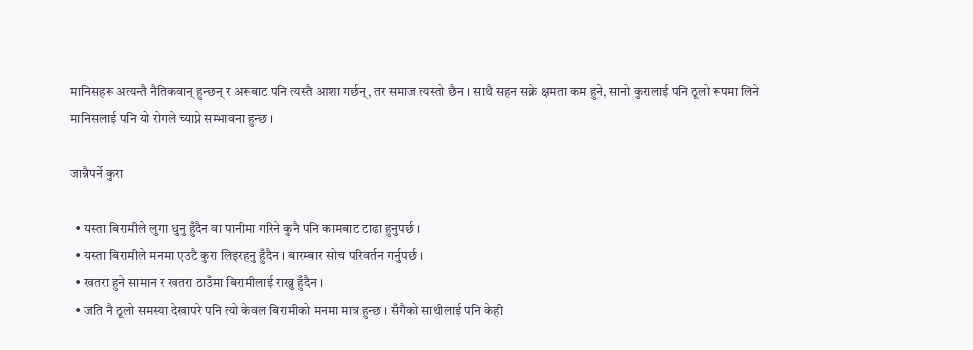मानिसहरू अत्यन्तै नैतिकवान् हुन्छन् र अरूबाट पनि त्यस्तै आशा गर्छन्, तर समाज त्यस्तो छैन । साथै सहन सक्ने क्षमता कम हुने, सानो कुरालाई पनि ठूलो रूपमा लिने मानिसलाई पनि यो रोगले च्याप्ने सम्भावना हुन्छ ।

जान्नैपर्ने कुरा

  • यस्ता बिरामीले लुगा धुनु हुँदैन वा पानीमा गरिने कुनै पनि कामबाट टाढा हुनुपर्छ ।
  • यस्ता बिरामीले मनमा एउटै कुरा लिइरहनु हुँदैन । बारम्बार सोच परिवर्तन गर्नुपर्छ ।
  • खतरा हुने सामान र खतरा ठाउँमा बिरामीलाई राख्नु हुँदैन ।
  • जति नै ठूलो समस्या देखापरे पनि त्यो केवल बिरामीको मनमा मात्र हुन्छ । सँगैको साथीलाई पनि केही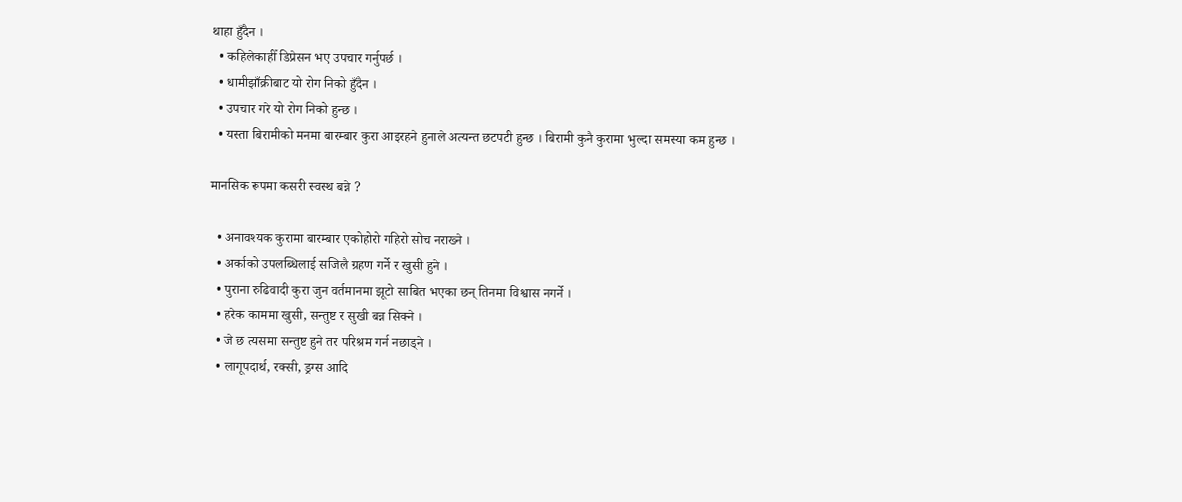थाहा हुँदैन ।
  • कहिलेकाहीँ डिप्रेसन भए उपचार गर्नुपर्छ ।
  • धामीझाँक्रीबाट यो रोग निको हुँदैन ।
  • उपचार गरे यो रोग निको हुन्छ ।
  • यस्ता बिरामीको मनमा बारम्बार कुरा आइरहने हुनाले अत्यन्त छटपटी हुन्छ । बिरामी कुनै कुरामा भुल्दा समस्या कम हुन्छ ।

मानसिक रूपमा कसरी स्वस्थ बन्ने ?

  • अनावश्यक कुरामा बारम्बार एकोहोरो गहिरो सोच नराख्ने ।
  • अर्काको उपलब्धिलाई सजिलै ग्रहण गर्ने र खुसी हुने ।
  • पुराना रुढिवादी कुरा जुन वर्तमानमा झूटो साबित भएका छन् तिनमा विश्वास नगर्ने ।
  • हरेक काममा खुसी, सन्तुष्ट र सुखी बन्न सिक्ने ।
  • जे छ त्यसमा सन्तुष्ट हुने तर परिश्रम गर्न नछाड्ने ।
  • लागूपदार्थ, रक्सी, ड्रग्स आदि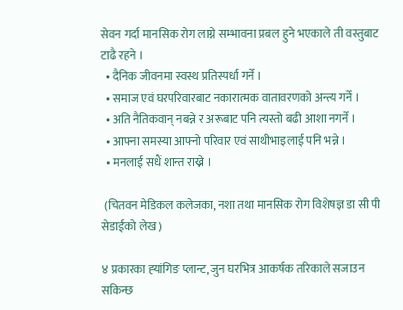सेवन गर्दा मानसिक रोग लाग्ने सम्भावना प्रबल हुने भएकाले ती वस्तुबाट टाढै रहने ।
  • दैनिक जीवनमा स्वस्थ प्रतिस्पर्धा गर्ने ।
  • समाज एवं घरपरिवारबाट नकारात्मक वातावरणको अन्त्य गर्ने ।
  • अति नैतिकवान् नबन्ने र अरूबाट पनि त्यस्तो बढी आशा नगर्ने ।
  • आफ्ना समस्या आफ्नो परिवार एवं साथीभाइलाई पनि भन्ने ।
  • मनलाई सधैं शान्त राख्ने ।

 (चितवन मेडिकल कलेजका, नशा तथा मानसिक रोग विशेषज्ञ डा सी पी सेडाईंको लेख)

४ प्रकारका ह्‍यांगिङ प्लान्ट, जुन घरभित्र आकर्षक तरिकाले सजाउन सकिन्छ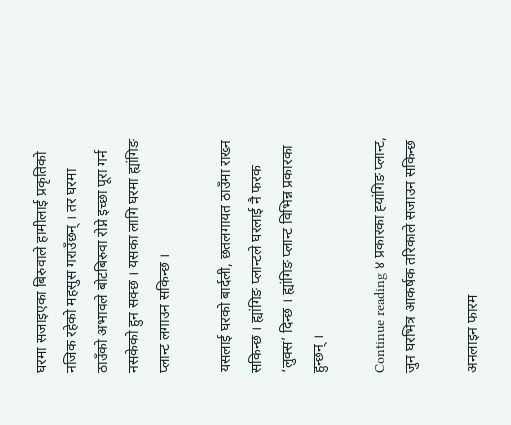घरमा सजाइएका बिरुवाले हामीलाई प्रकृतिको नजिक रहेको महसुस गराउँछन् । तर घरमा ठाउँको अभावले बोटबिरुवा रोप्ने इच्छा पूरा गर्न नसकेको हुन सक्छ । यसका लागि घरमा ह्यांगिङ प्लान्ट लगाउन सकिन्छ ।

यसलाई घरको बार्दली, छतलगायत ठाउँमा राख्न सकिन्छ । ह्यांगिङ प्लान्टले घरलाई नै फरक ‘लुक्स’ दिन्छ । ह्यांगिङ प्लान्ट विभिन्न प्रकारका हुन्छन् ।

Continue reading ४ प्रकारका ह्‍यांगिङ प्लान्ट, जुन घरभित्र आकर्षक तरिकाले सजाउन सकिन्छ

अनलाइन फारम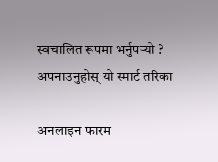स्वचालित रूपमा भर्नुपर्‍यो ? अपनाउनुहोस् यो स्मार्ट तरिका

अनलाइन फारम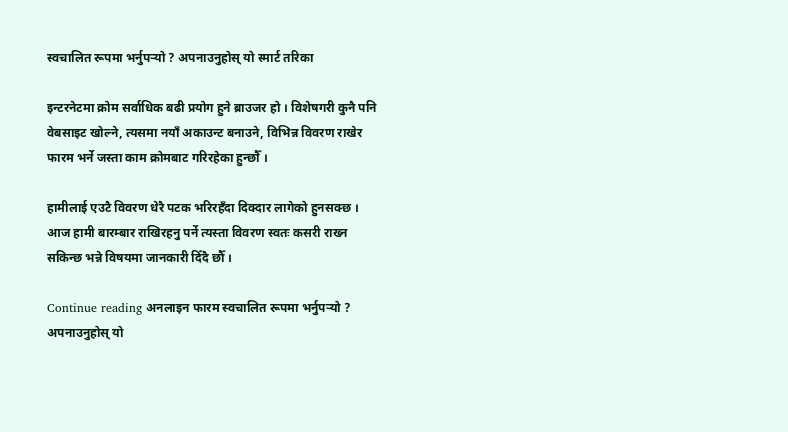स्वचालित रूपमा भर्नुपर्‍यो ? अपनाउनुहोस् यो स्मार्ट तरिका

इन्टरनेटमा क्रोम सर्वाधिक बढी प्रयोग हुने ब्राउजर हो । विशेषगरी कुनै पनि वेबसाइट खोल्ने, त्यसमा नयाँ अकाउन्ट बनाउने, विभिन्न विवरण राखेर फारम भर्ने जस्ता काम क्रोमबाट गरिरहेका हुन्छौँ ।

हामीलाई एउटै विवरण धेरै पटक भरिरहँदा दिक्दार लागेको हुनसक्छ । आज हामी बारम्बार राखिरहनु पर्ने त्यस्ता विवरण स्वतः कसरी राख्न सकिन्छ भन्ने विषयमा जानकारी दिँदै छौँ ।

Continue reading अनलाइन फारम स्वचालित रूपमा भर्नुपर्‍यो ? अपनाउनुहोस् यो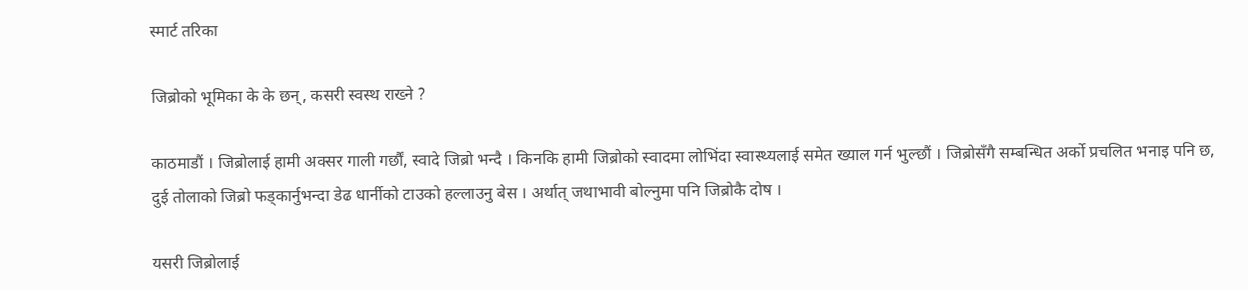स्मार्ट तरिका

जिब्रोको भूमिका के के छन्, कसरी स्वस्थ राख्ने ?

काठमाडौं । जिब्रोलाई हामी अक्सर गाली गर्छौं, स्वादे जिब्रो भन्दै । किनकि हामी जिब्रोको स्वादमा लोभिंदा स्वास्थ्यलाई समेत ख्याल गर्न भुल्छौं । जिब्रोसँगै सम्बन्धित अर्को प्रचलित भनाइ पनि छ, दुई तोलाको जिब्रो फड्कार्नुभन्दा डेढ धार्नीको टाउको हल्लाउनु बेस । अर्थात् जथाभावी बोल्नुमा पनि जिब्रोकै दोष ।

यसरी जिब्रोलाई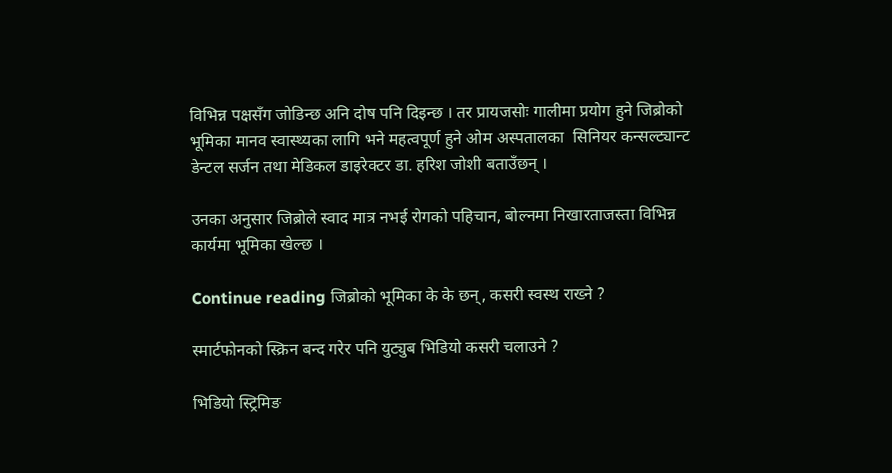विभिन्न पक्षसँग जोडिन्छ अनि दोष पनि दिइन्छ । तर प्रायजसोः गालीमा प्रयोग हुने जिब्रोको भूमिका मानव स्वास्थ्यका लागि भने महत्वपूर्ण हुने ओम अस्पतालका  सिनियर कन्सल्ट्यान्ट डेन्टल सर्जन तथा मेडिकल डाइरेक्टर डा. हरिश जोशी बताउँछन् ।

उनका अनुसार जिब्रोले स्वाद मात्र नभई रोगको पहिचान, बोल्नमा निखारताजस्ता विभिन्न कार्यमा भूमिका खेल्छ ।

Continue reading जिब्रोको भूमिका के के छन्, कसरी स्वस्थ राख्ने ?

स्मार्टफोनको स्क्रिन बन्द गरेर पनि युट्युब भिडियो कसरी चलाउने ?

भिडियो स्ट्रिमिङ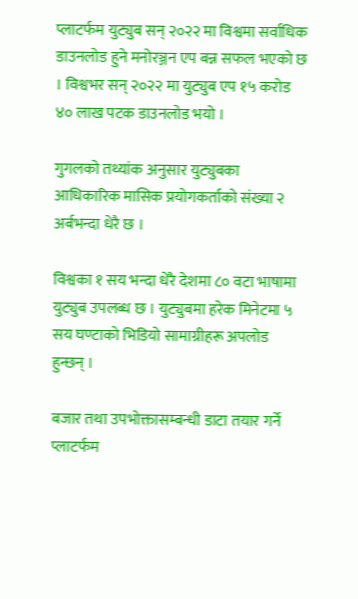प्लाटर्फम युट्युब सन् २०२२ मा विश्वमा सर्वाधिक डाउनलोड हुने मनोरञ्जन एप बन्न सफल भएको छ । विश्वभर सन् २०२२ मा युट्युब एप १५ करोड ४० लाख पटक डाउनलोड भयो ।

गुगलको तथ्यांक अनुसार युट्युबका आधिकारिक मासिक प्रयोगकर्ताको संख्या २ अर्बभन्दा धेरै छ ।

विश्वका १ सय भन्दा धेरै देशमा ८० वटा भाषामा युट्युब उपलब्ध छ । युट्युबमा हरेक मिनेटमा ५ सय घण्टाको भिडियो सामाग्रीहरू अपलोड हुन्छन् ।

बजार तथा उपभोक्तासम्बन्धी डाटा तयार गर्ने प्लाटर्फम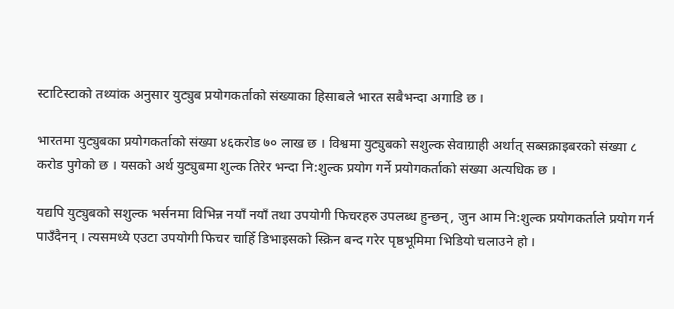स्टाटिस्टाको तथ्यांक अनुसार युट्युब प्रयोगकर्ताको संख्याका हिसाबले भारत सबैभन्दा अगाडि छ ।

भारतमा युट्युबका प्रयोगकर्ताको संख्या ४६करोड ७० लाख छ । विश्वमा युट्युबको सशुल्क सेवाग्राही अर्थात् सब्सक्राइबरको संख्या ८ करोड पुगेको छ । यसको अर्थ युट्युबमा शुल्क तिरेर भन्दा नि:शुल्क प्रयोग गर्ने प्रयोगकर्ताको संख्या अत्यधिक छ ।

यद्यपि युट्युबको सशुल्क भर्सनमा विभिन्न नयाँ नयाँ तथा उपयोगी फिचरहरु उपलब्ध हुन्छन्, जुन आम नि:शुल्क प्रयोगकर्ताले प्रयोग गर्न पाउँदैनन् । त्यसमध्ये एउटा उपयोगी फिचर चाहिँ डिभाइसको स्क्रिन बन्द गरेर पृष्ठभूमिमा भिडियो चलाउने हो ।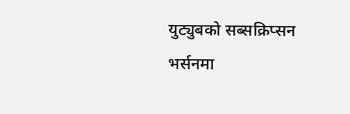युट्युबको सब्सक्रिप्सन भर्सनमा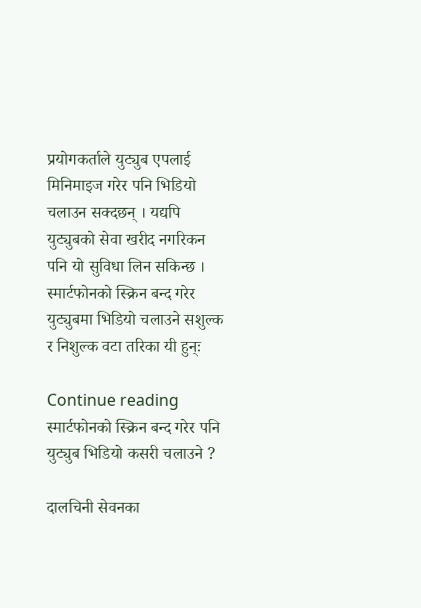प्रयोगकर्ताले युट्युब एपलाई मिनिमाइज गरेर पनि भिडियो चलाउन सक्दछन् । यद्यपि युट्युबको सेवा खरीद नगरिकन पनि यो सुविधा लिन सकिन्छ । स्मार्टफोनको स्क्रिन बन्द गरेर युट्युबमा भिडियो चलाउने सशुल्क र निशुल्क वटा तरिका यी हुन्ः

Continue reading स्मार्टफोनको स्क्रिन बन्द गरेर पनि युट्युब भिडियो कसरी चलाउने ?

दालचिनी सेवनका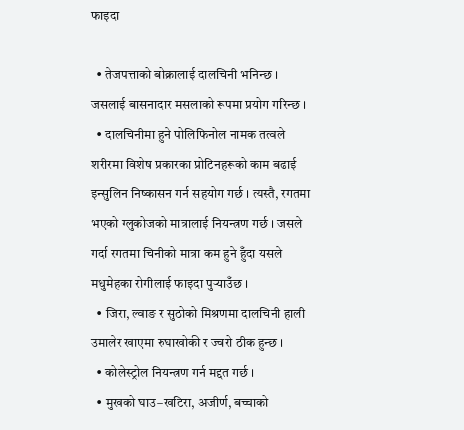फाइदा

  • तेजपत्ताको बोक्रालाई दालचिनी भनिन्छ । जसलाई बासनादार मसलाको रूपमा प्रयोग गरिन्छ ।
  • दालचिनीमा हुने पोलिफिनोल नामक तत्वले शरीरमा विशेष प्रकारका प्रोटिनहरूको काम बढाई इन्सुलिन निष्कासन गर्न सहयोग गर्छ । त्यस्तै, रगतमा भएको ग्लुकोजको मात्रालाई नियन्त्रण गर्छ । जसले गर्दा रगतमा चिनीको मात्रा कम हुने हुँदा यसले मधुमेहका रोगीलाई फाइदा पुर्‍याउँछ ।
  • जिरा, ल्वाङ र सुठोको मिश्रणमा दालचिनी हाली उमालेर खाएमा रुघाखोकी र ज्वरो ठीक हुन्छ ।
  • कोलेस्ट्रोल नियन्त्रण गर्न मद्दत गर्छ ।
  • मुखको घाउ–खटिरा, अजीर्ण, बच्चाको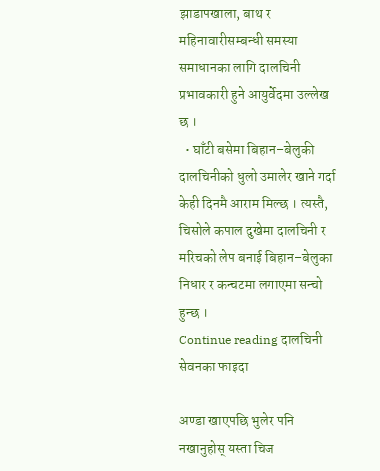झाडापखाला, बाथ र महिनावारीसम्बन्धी समस्या समाधानका लागि दालचिनी प्रभावकारी हुने आयुर्वेदमा उल्लेख छ ।
  • घाँटी बसेमा बिहान–बेलुकी दालचिनीको धुलो उमालेर खाने गर्दा केही दिनमै आराम मिल्छ । त्यस्तै, चिसोले कपाल दुखेमा दालचिनी र मरिचको लेप बनाई बिहान–बेलुका निधार र कन्चटमा लगाएमा सन्चो हुन्छ ।
Continue reading दालचिनी सेवनका फाइदा

अण्डा खाएपछि भुलेर पनि नखानुहोस् यस्ता चिज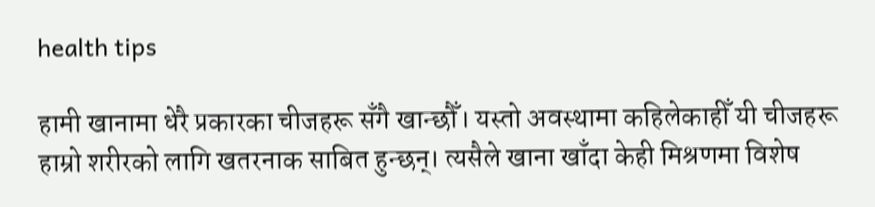health tips

हामी खानामा धेरै प्रकारका चीजहरू सँगै खान्छौँ। यस्तो अवस्थामा कहिलेकाहीँ यी चीजहरू हाम्रो शरीरको लागि खतरनाक साबित हुन्छन्। त्यसैले खाना खाँदा केही मिश्रणमा विशेष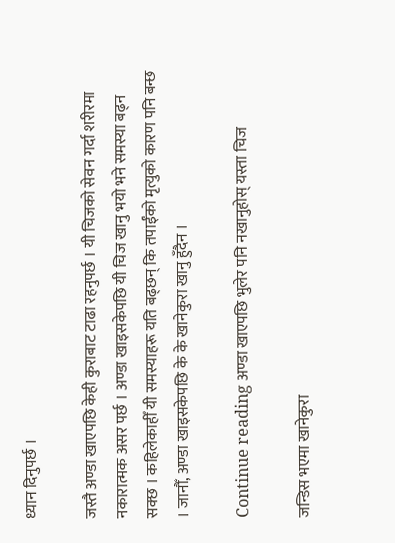ध्यान दिनुपर्छ ।

जस्तै अण्डा खाएपछि केही कुराबाट टाढा रहनुपर्छ । यी चिजको सेवन गर्दा शरीरमा नकारात्मक असर पर्छ । अण्डा खाइसकेपछि यी चिज खानु भयो भने समस्या बढ्न सक्छ । कहिलेकाहीँ यी समस्याहरू यति बढ्छन् कि तपाईँको मृत्युको कारण पनि बन्छ । जानौँ, अण्डा खाइसकेपछि के के खानेकुरा खानु हुँदैन ।

Continue reading अण्डा खाएपछि भुलेर पनि नखानुहोस् यस्ता चिज

जन्डिस भएमा खानेकुरा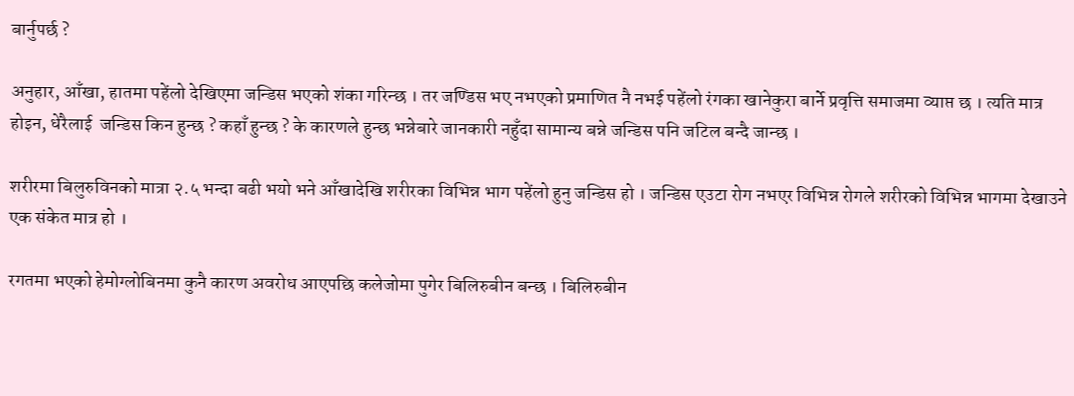बार्नुपर्छ ?

अनुहार, आँखा, हातमा पहेंलो देखिएमा जन्डिस भएको शंका गरिन्छ । तर जण्डिस भए नभएको प्रमाणित नै नभई पहेंलो रंगका खानेकुरा बार्ने प्रवृत्ति समाजमा व्याप्त छ । त्यति मात्र होइन, धेरैलाई  जन्डिस किन हुन्छ ? कहाँ हुन्छ ? के कारणले हुन्छ भन्नेबारे जानकारी नहुँदा सामान्य बन्ने जन्डिस पनि जटिल बन्दै जान्छ ।

शरीरमा बिलुरुविनको मात्रा २.५ भन्दा बढी भयो भने आँखादेखि शरीरका विभिन्न भाग पहेंलो हुनु जन्डिस हो । जन्डिस एउटा रोग नभएर विभिन्न रोगले शरीरको विभिन्न भागमा देखाउने एक संकेत मात्र हो ।

रगतमा भएको हेमोग्लोबिनमा कुनै कारण अवरोध आएपछि कलेजोमा पुगेर बिलिरुबीन बन्छ । बिलिरुबीन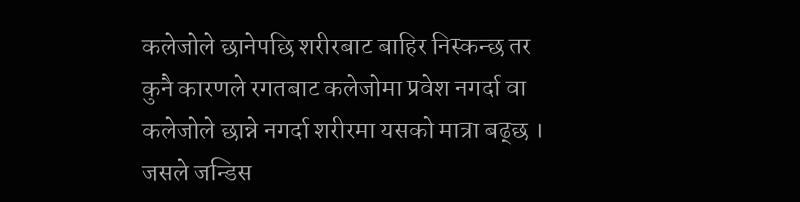कलेजोले छानेपछि शरीरबाट बाहिर निस्कन्छ तर कुनै कारणले रगतबाट कलेजोमा प्रवेश नगर्दा वा कलेजोले छान्ने नगर्दा शरीरमा यसको मात्रा बढ्छ । जसले जन्डिस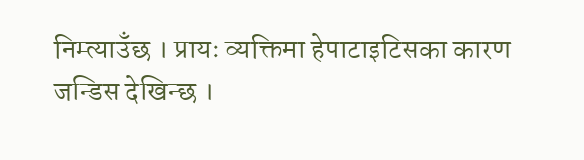निम्त्याउँछ । प्रायः व्यक्तिमा हेपाटाइटिसका कारण जन्डिस देखिन्छ ।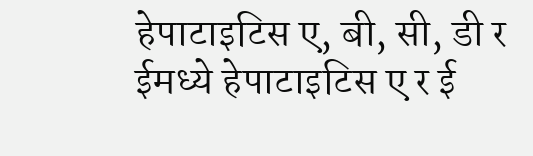हेपाटाइटिस ए, बी, सी, डी र ईमध्ये हेपाटाइटिस ए र ई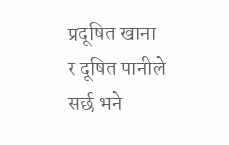प्रदूषित खाना र दूषित पानीले सर्छ भने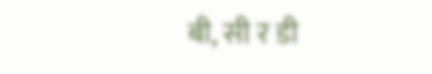बी, सी र डी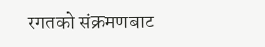रगतको संक्रमणबाट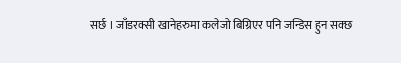सर्छ । जाँडरक्सी खानेहरुमा कलेजो बिग्रिएर पनि जन्डिस हुन सक्छ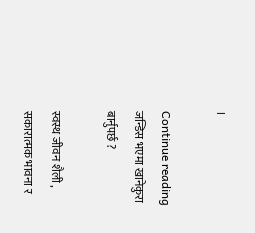।

Continue reading जन्डिस भएमा खानेकुरा बार्नुपर्छ ?

स्वस्थ जीवन शैली , सकारात्मक भावना र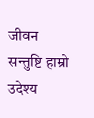जीवन सन्तुष्टि हाम्रो उदेश्य